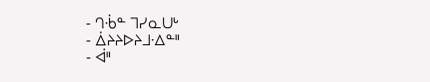- ᒉᐧᑳᓐ ᒣᓯᓇᑌᒡ
- ᐄᔨᔨᐅᔨᒧᐧᐃᓐᐦ
- ᐋᐦ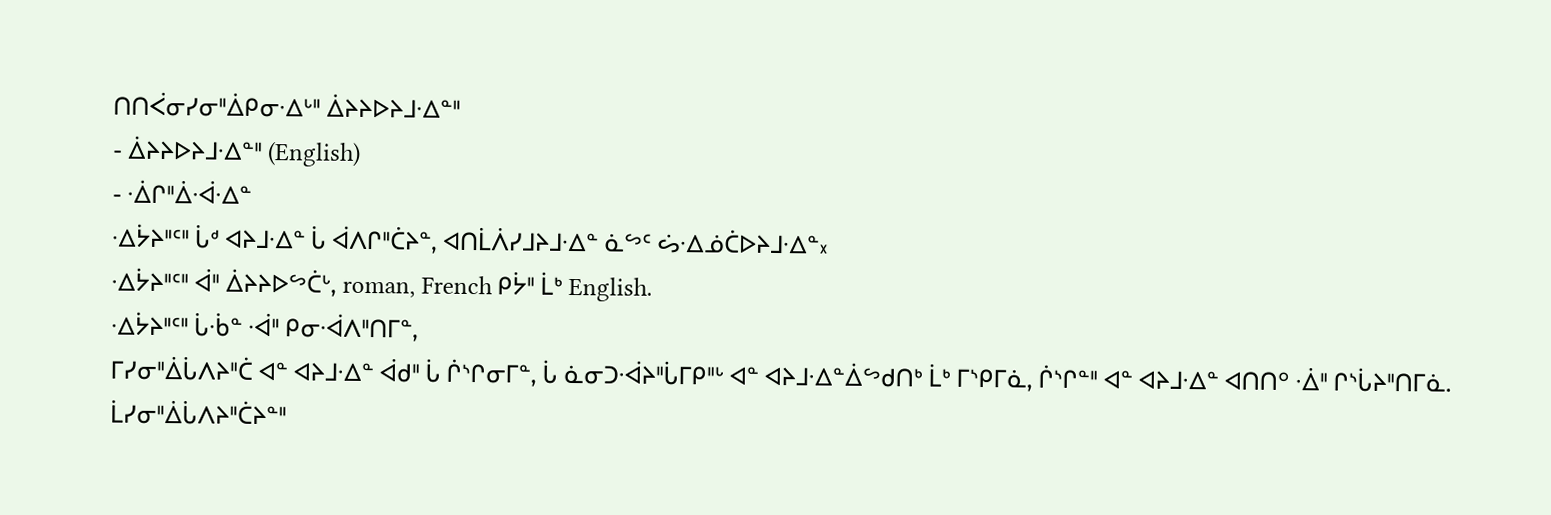ᑎᑎᐹᓂᓯᓂᐦᐄᑭᓂᐧᐃᒡᐦ ᐄᔨᔨᐅᔨᒧᐧᐃᓐᐦ
- ᐄᔨᔨᐅᔨᒧᐧᐃᓐᐦ (English)
- ᐧᐄᒋᐦᐄᐧᐋᐧᐃᓐ
ᐧᐃᔮᔨᐦᑦᐦ ᒑᒄ ᐊᔨᒧᐧᐃᓐ ᒑ ᐋᐱᒋᐦᑖᔨᓐ, ᐊᑎᒫᐲᓯᒧᔨᒧᐧᐃᓐ ᓈᔥᑦ ᔖᐧᐃᓅᑖᐅᔨᒧᐧᐃᓐ᙮
ᐧᐃᔮᔨᐦᑦᐦ ᐋᐦ ᐄᔨᔨᐅᔥᑖᒡ, roman, French ᑭᔮᐦ ᒫᒃ English.
ᐧᐃᔮᔨᐦᑦᐦ ᒑᐧᑳᓐ ᐧᐋᐦ ᑭᓂᐧᐋᐱᐦᑎᒥᓐ,
ᒥᓯᓂᐦᐄᒑᐱᔨᐦᑖ ᐊᓐ ᐊᔨᒧᐧᐃᓐ ᐋᑯᐦ ᒑ ᒌᔅᒋᓂᒥᓐ, ᒑ ᓈᓂᑐᐧᐋᔨᐦᒑᒥᑭᐦᒡ ᐊᓐ ᐊᔨᒧᐧᐃᓐᐄᔥᑯᑎᒃ ᒫᒃ ᒥᔅᑭᒥᓈ, ᒌᔅᒋᓐᐦ ᐊᓐ ᐊᔨᒧᐧᐃᓐ ᐊᑎᑎᐤ ᐧᐄᐦ ᒋᔅᒑᔨᐦᑎᒥᓈ.
ᒫᓯᓂᐦᐄᒑᐱᔨᐦᑖᔨᓐᐦ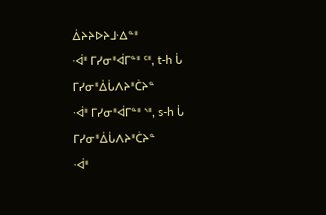ᐄᔨᔨᐅᔨᒧᐧᐃᓐᐦ
ᐧᐋᐦ ᒥᓯᓂᐦᐋᒥᓐᐦ ᑦᐦ, t-h ᒑ ᒥᓯᓂᐦᐄᒑᐱᔨᐦᑖᔨᓐ
ᐧᐋᐦ ᒥᓯᓂᐦᐋᒥᓐᐦ ᔅᐦ, s-h ᒑ ᒥᓯᓂᐦᐄᒑᐱᔨᐦᑖᔨᓐ
ᐧᐋᐦ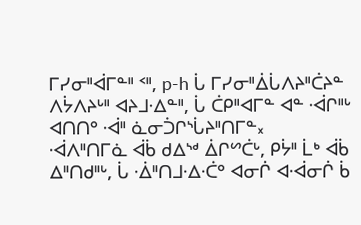ᒥᓯᓂᐦᐋᒥᓐᐦ ᑉᐦ, p-h ᒑ ᒥᓯᓂᐦᐄᒑᐱᔨᐦᑖᔨᓐ
ᐱᔮᐱᔨᒡᐦ ᐊᔨᒧᐧᐃᓐᐦ, ᒑ ᑖᑭᐦᐊᒥᓐ ᐊᓐ ᐧᐋᒋᐦᒡ ᐊᑎᑎᐤ ᐧᐋᐦ ᓈᓂᑑᒋᔅᒑᔨᐦᑎᒥᓐ᙮
ᐧᐋᐱᐦᑎᒥᓈ ᐋᑳ ᑯᐃᔅᒄ ᐄᒋᔥᑖᒡ, ᑭᔮᐦ ᒫᒃ ᐋᑳ ᐃᐦᑎᑯᐦᒡ, ᒑ ᐧᐄᐦᑎᒧᐧᐃᐧᑖᐤ ᐊᓂᒌ ᐊᐧᐋᓂᒌ ᑳ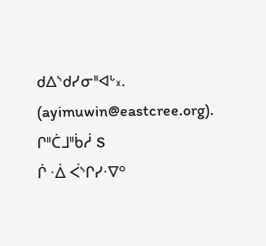ᑯᐃᔅᑯᓯᓂᐦᐊᒡ᙮. (ayimuwin@eastcree.org).
ᒋᐦᑖᒧᐦᑳᓲ S
ᒌ ᐧᐄ ᐹᔅᒋᓯᐧᐁᐤ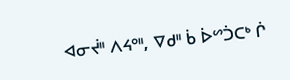ᐊᓂᔫᐦ ᐱᔦᐤᐦ, ᐁᑯᐦ ᑳ ᐆᔥᑑᑕᒃ ᒌ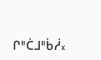ᒋᐦᑖᒧᐦᑳᓲ᙮